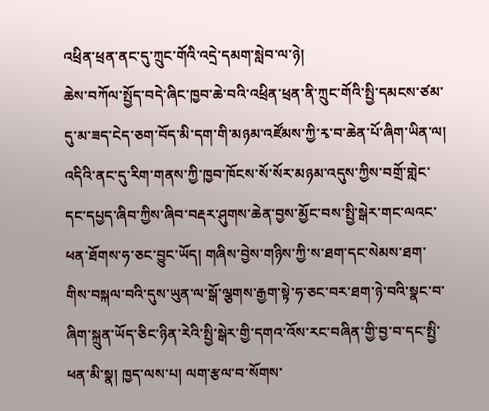འཕྲིན་ཕྲན་ནང་དུ་ཀྲུང་གོའི་འདྲེ་དམག་སླེབ་ལ་ཉེ།
ཆེས་བཀོལ་སྤྱོད་བདེ་ཞིང་ཁྱབ་ཆེ་བའི་འཕྲིན་ཕྲན་ནི་ཀྲུང་གོའི་སྤྱི་དམངས་ཙམ་དུ་མ་ཟད་ངེད་ཅག་བོད་མི་དག་གི་མཉམ་འཛོམས་ཀྱི་རྭ་བ་ཆེན་པོ་ཞིག་ཡིན་ལ། འདིའི་ནང་དུ་རིག་གནས་ཀྱི་ཁྱབ་ཁོངས་སོ་སོར་མཉམ་འདུས་ཀྱིས་བགྲོ་གླེང་དང་དཔྱད་ཞིབ་ཀྱིས་ཞིབ་བརྡར་ཤུགས་ཆེན་བྱས་མྱོང་བས་སྤྱི་སྒེར་གང་ལའང་ཕན་ཐོགས་ཧ་ཅང་བྱུང་ཡོད། གཞིས་བྱེས་གཉིས་ཀྱི་ས་ཐག་དང་སེམས་ཐག་གིས་བསྐལ་བའི་དུས་ཡུན་ལ་སྒོ་ལྕགས་རྒྱག་སྟེ་ཧ་ཅང་བར་ཐག་ཉེ་བའི་སྣང་བ་ཞིག་སྐྲུན་ཡོད་ཅིང་ཉིན་རེའི་སྤྱི་སྒེར་གྱི་དགའ་འོས་རང་བཞིན་གྱི་བྱ་བ་དང་སྤྱི་ཕན་མི་སྣ། ཁྱད་ལས་པ། ལག་རྩལ་བ་སོགས་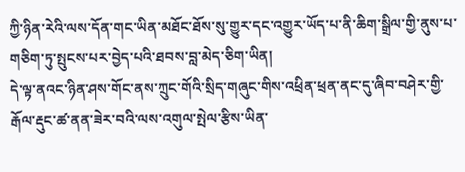ཀྱི་ཉིན་རེའི་ལས་དོན་གང་ཡིན་མཐོང་ཐོས་སུ་གྱུར་དང་འགྱུར་ཡོད་པ་ནི་ཆིག་སྒྲིལ་གྱི་ནུས་པ་གཅིག་ཏུ་སྤུངས་པར་བྱེད་པའི་ཐབས་བླ་མེད་ཅིག་ཡིན།
དེ་ལྟ་ནའང་ཉིན་ཤས་གོང་ནས་ཀྲུང་གོའི་སྲིད་གཞུང་གིས་འཕྲིན་ཕྲན་ནང་དུ་ཞིབ་བཤེར་གྱི་རྒོལ་རྡུང་ཚ་ནན་ཟེར་བའི་ལས་འགུལ་སྤེལ་རྩིས་ཡིན་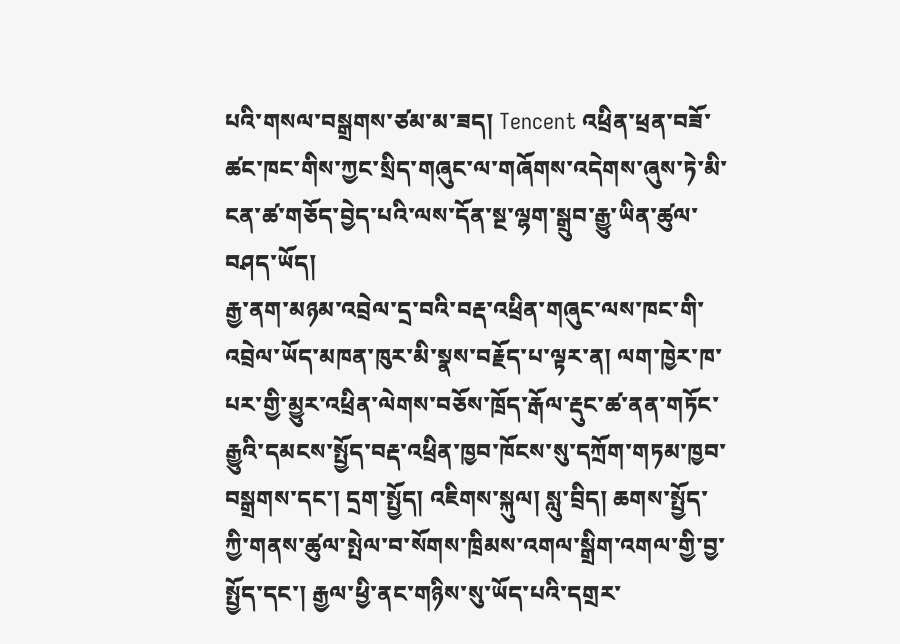པའི་གསལ་བསྒྲགས་ཙམ་མ་ཟད། Tencent འཕྲིན་ཕྲན་བཟོ་ཚང་ཁང་གིས་ཀྱང་སྲིད་གཞུང་ལ་གཞོགས་འདེགས་ཞུས་ཏེ་མི་ངན་ཚ་གཅོད་བྱེད་པའི་ལས་དོན་སྔ་ལྷག་སྒྲུབ་རྒྱུ་ཡིན་ཚུལ་བཤད་ཡོད།
རྒྱ་ནག་མཉམ་འབྲེལ་དྲ་བའི་བརྡ་འཕྲིན་གཞུང་ལས་ཁང་གི་འབྲེལ་ཡོད་མཁན་ཁུར་མི་སྣས་བརྗོད་པ་ལྟར་ན། ལག་ཁྱེར་ཁ་པར་གྱི་མྱུར་འཕྲིན་ལེགས་བཅོས་ཁྲོད་རྒོལ་རྡུང་ཚ་ནན་གཏོང་རྒྱུའི་དམངས་སྤྱོད་བརྡ་འཕྲིན་ཁྱབ་ཁོངས་སུ་དཀྲོག་གཏམ་ཁྱབ་བསྒྲགས་དང་། དྲག་སྤྱོད། འཇིགས་སྐུལ། སླུ་བྲིད། ཆགས་སྤྱོད་ཀྱི་གནས་ཚུལ་སྤེལ་བ་སོགས་ཁྲིམས་འགལ་སྒྲིག་འགལ་གྱི་བྱ་སྤྱོད་དང་། རྒྱལ་ཕྱི་ནང་གཉིས་སུ་ཡོད་པའི་དགྲར་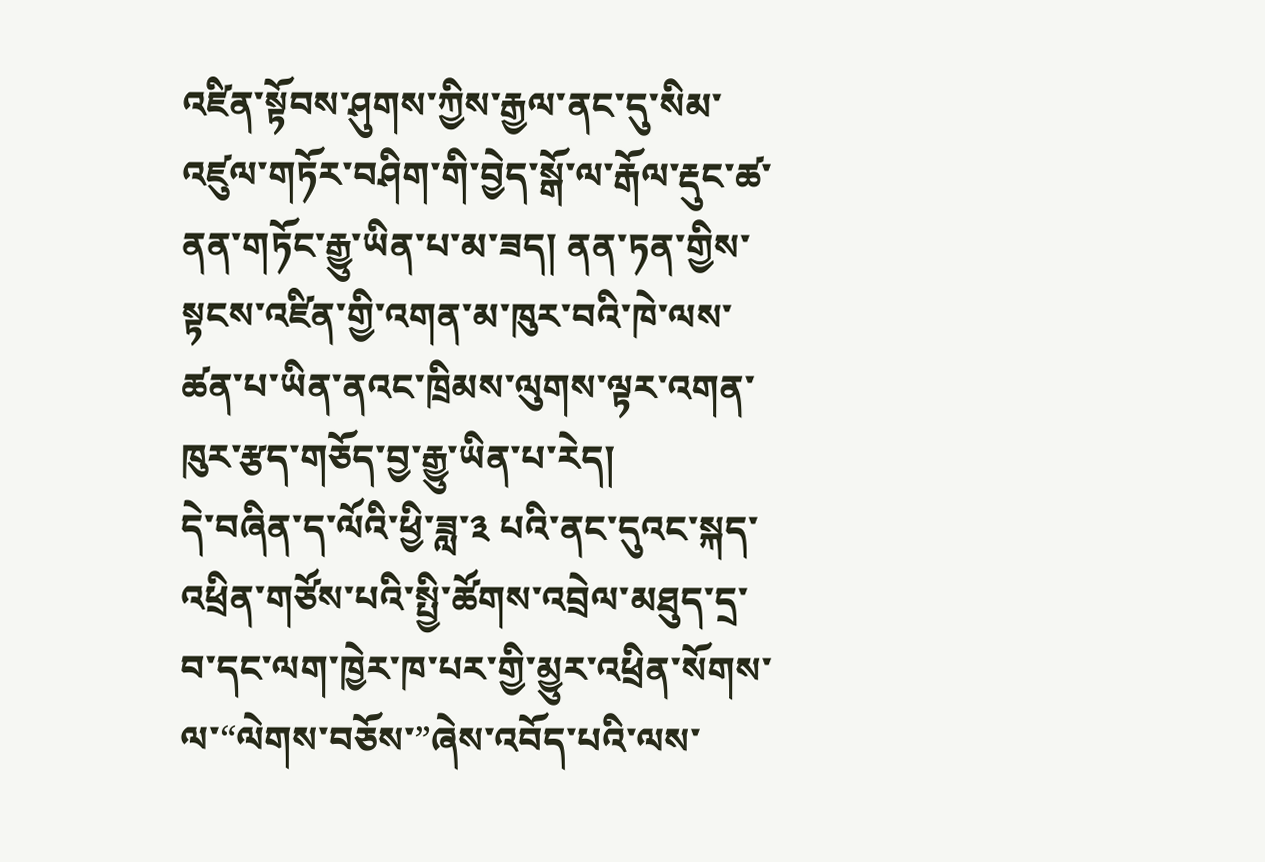འཛིན་སྟོབས་ཤུགས་ཀྱིས་རྒྱལ་ནང་དུ་སིམ་འཛུལ་གཏོར་བཤིག་གི་བྱེད་སྒོ་ལ་རྒོལ་རྡུང་ཚ་ནན་གཏོང་རྒྱུ་ཡིན་པ་མ་ཟད། ནན་ཏན་གྱིས་སྟངས་འཛིན་གྱི་འགན་མ་ཁུར་བའི་ཁེ་ལས་ཚན་པ་ཡིན་ནའང་ཁྲིམས་ལུགས་ལྟར་འགན་ཁུར་རྩད་གཅོད་བྱ་རྒྱུ་ཡིན་པ་རེད།
དེ་བཞིན་ད་ལོའི་ཕྱི་ཟླ་༣ པའི་ནང་དུའང་སྐད་འཕྲིན་གཙོས་པའི་སྤྱི་ཚོགས་འབྲེལ་མཐུད་དྲ་བ་དང་ལག་ཁྱེར་ཁ་པར་གྱི་མྱུར་འཕྲིན་སོགས་ལ་“ལེགས་བཅོས་”ཞེས་འབོད་པའི་ལས་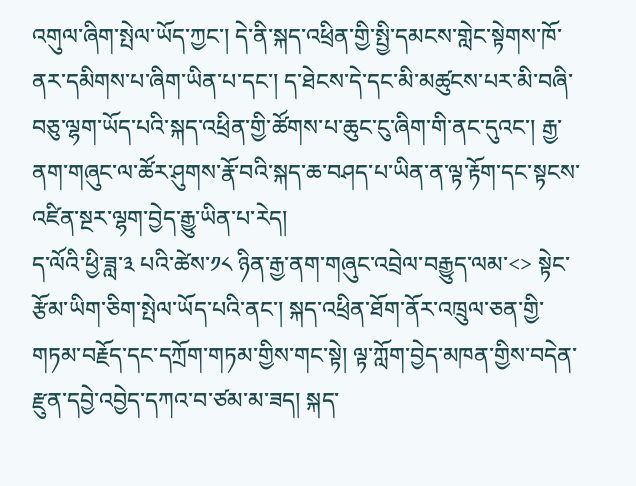འགུལ་ཞིག་སྤེལ་ཡོད་ཀྱང་། དེ་ནི་སྐད་འཕྲིན་གྱི་སྤྱི་དམངས་གླེང་སྟེགས་ཁོ་ནར་དམིགས་པ་ཞིག་ཡིན་པ་དང་། ད་ཐེངས་དེ་དང་མི་མཚུངས་པར་མི་བཞི་བཅུ་ལྷག་ཡོད་པའི་སྐད་འཕྲིན་གྱི་ཚོགས་པ་ཆུང་ངུ་ཞིག་གི་ནང་དུའང་། རྒྱ་ནག་གཞུང་ལ་ཚོར་ཤུགས་རྣོ་བའི་སྐད་ཆ་བཤད་པ་ཡིན་ན་ལྟ་རྟོག་དང་སྟངས་འཛིན་སྔར་ལྷག་བྱེད་རྒྱུ་ཡིན་པ་རེད།
ད་ལོའི་ཕྱི་ཟླ་༣ པའི་ཚེས་༡༨ ཉིན་རྒྱ་ནག་གཞུང་འབྲེལ་བརྒྱུད་ལམ་<> སྟེང་རྩོམ་ཡིག་ཅིག་སྤེལ་ཡོད་པའི་ནང་། སྐད་འཕྲིན་ཐོག་ནོར་འཁྲུལ་ཅན་གྱི་གཏམ་བརྗོད་དང་དཀྲོག་གཏམ་གྱིས་གང་སྟེ། ལྟ་ཀློག་བྱེད་མཁན་གྱིས་བདེན་རྫུན་དབྱེ་འབྱེད་དཀའ་བ་ཙམ་མ་ཟད། སྐད་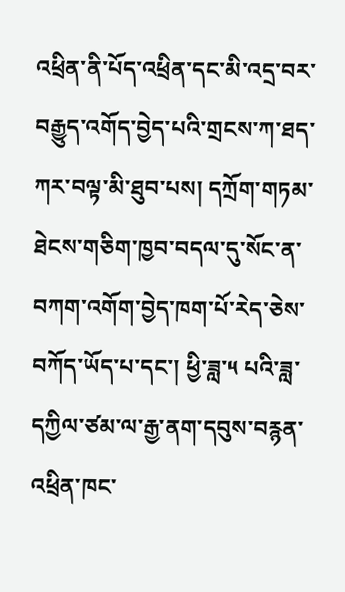འཕྲིན་ནི་པོད་འཕྲིན་དང་མི་འདྲ་བར་བརྒྱུད་འགོད་བྱེད་པའི་གྲངས་ཀ་ཐད་ཀར་བལྟ་མི་ཐུབ་པས། དཀྲོག་གཏམ་ཐེངས་གཅིག་ཁྱབ་བདལ་དུ་སོང་ན་བཀག་འགོག་བྱེད་ཁག་པོ་རེད་ཅེས་བཀོད་ཡོད་པ་དང་། ཕྱི་ཟླ་༥ པའི་ཟླ་དཀྱིལ་ཙམ་ལ་རྒྱ་ནག་དབུས་བརྙན་འཕྲིན་ཁང་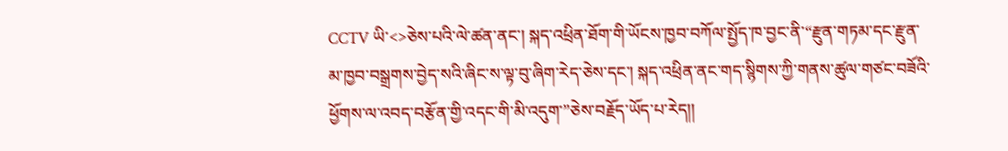CCTV ཡི་<>ཅེས་པའི་ལེ་ཚན་ནང་། སྐད་འཕྲིན་ཐོག་གི་ཡོངས་ཁྱབ་བཀོལ་སྤྱོད་ཁ་བྱང་ནི་“རྫུན་གཏམ་དང་རྫུན་མ་ཁྱབ་བསྒྲགས་བྱེད་སའི་ཞིང་ས་ལྟ་བུ་ཞིག་རེད་ཅེས་དང་། སྐད་འཕྲིན་ནང་གད་སྙིགས་ཀྱི་གནས་ཚུལ་གཙང་བཟོའི་ཕྱོགས་ལ་འབད་བརྩོན་གྱི་འདང་གི་མི་འདུག་”ཅེས་བརྗོད་ཡོད་པ་རེད།།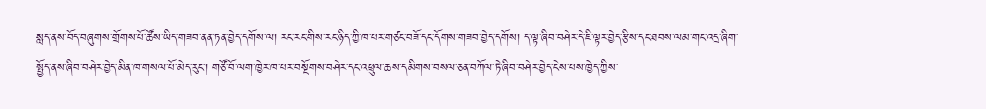སླད་ནས་བོད་བཞུགས་གྲོགས་པོ་ཚོས་ཡིད་གཟབ་ནན་ཏན་བྱེད་དགོས་ལ། རང་རང་གིས་རང་ཉིད་ཀྱི་ཁ་པར་གཙང་བཟོ་དང་དོགས་གཟབ་བྱེད་དགོས། ད་ལྟ་ཞིབ་བཤེར་དེ་ཇི་ལྟར་བྱེད་རྩིས་དང་ཐབས་ལམ་གང་འདྲ་ཞིག་སྤྱོད་ནས་ཞིབ་བཤེར་བྱེད་མིན་ཁ་གསལ་པོ་མེད་རུང་། གཙོ་བོ་ལག་ཁྱེར་ཁ་པར་བསྔོགས་བཤེར་དང་འཕྲུལ་ཆས་དམིགས་བསལ་ཅན་བཀོལ་ཏེ་ཞིབ་བཤེར་བྱེད་ངེས་པས་ཁྱེད་ཀྱིས་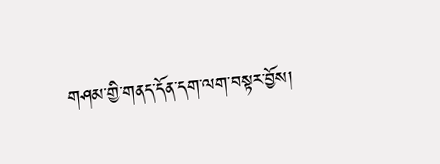གཤམ་གྱི་གནད་དོན་དག་ལག་བསྟར་བྱོས།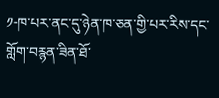༡-ཁ་པར་ནང་དུ་ཉེན་ཁ་ཅན་གྱི་པར་རིས་དང་གློག་བརྙན་ཟིན་ཐོ་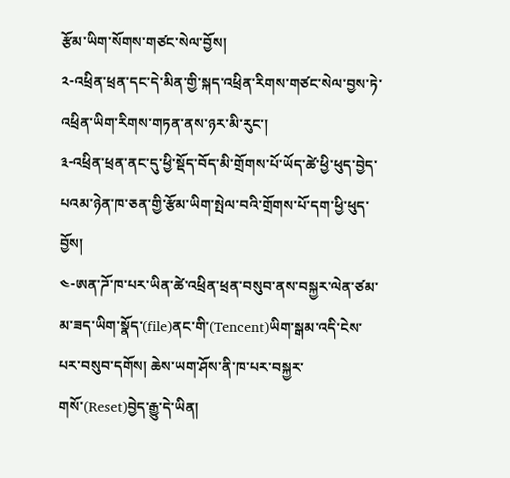རྩོམ་ཡིག་སོགས་གཙང་སེལ་བྱོས།
༢-འཕྲིན་ཕྲན་དང་དེ་མིན་གྱི་སྐད་འཕྲིན་རིགས་གཙང་སེལ་བྱས་ཏེ་འཕྲིན་ཡིག་རིགས་གཏན་ནས་ཉར་མི་རུང་།
༣-འཕྲིན་ཕྲན་ནང་དུ་ཕྱི་སྡོད་བོད་མི་གྲོགས་པོ་ཡོད་ཚེ་ཕྱི་ཕུད་བྱེད་པའམ་ཉེན་ཁ་ཅན་གྱི་རྩོམ་ཡིག་སྤེལ་བའི་གྲོགས་པོ་དག་ཕྱི་ཕུད་བྱོས།
༤-ཨན་ཌོ་ཁ་པར་ཡིན་ཚེ་འཕྲིན་ཕྲན་བསུབ་ནས་བསྐྱར་ལེན་ཙམ་མ་ཟད་ཡིག་སྣོད་(file)ནང་གི་(Tencent)ཡིག་སྒམ་འདི་ངེས་པར་བསུབ་དགོས། ཆེས་ཡག་ཤོས་ནི་ཁ་པར་བསྐྱར་གསོ་(Reset)བྱེད་རྒྱུ་དེ་ཡིན།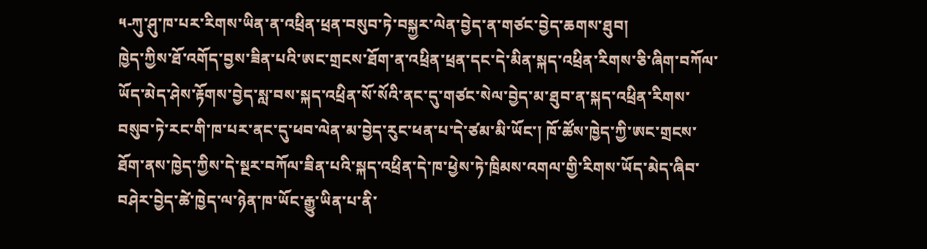༥-ཀུ་ཤུ་ཁ་པར་རིགས་ཡིན་ན་འཕྲིན་ཕྲན་བསུབ་ཏེ་བསྐྱར་ལེན་བྱེད་ན་གཙང་བྱེད་ཆགས་ཐུབ།
ཁྱེད་ཀྱིས་ཐོ་འགོད་བྱས་ཟིན་པའི་ཨང་གྲངས་ཐོག་ན་འཕྲིན་ཕྲན་དང་དེ་མིན་སྐད་འཕྲིན་རིགས་ཅི་ཞིག་བཀོལ་ཡོད་མེད་ཤེས་རྟོགས་བྱེད་སླ་བས་སྐད་འཕྲིན་སོ་སོའི་ནང་དུ་གཙང་སེལ་བྱེད་མ་ཐུབ་ན་སྐད་འཕྲིན་རིགས་བསུབ་ཏེ་རང་གི་ཁ་པར་ནང་དུ་ཕབ་ལེན་མ་བྱེད་རུང་ཕན་པ་དེ་ཙམ་མི་ཡོང་། ཁོ་ཚོས་ཁྱེད་ཀྱི་ཨང་གྲངས་ཐོག་ནས་ཁྱེད་ཀྱིས་དེ་སྔར་བཀོལ་ཟིན་པའི་སྐད་འཕྲིན་དེ་ཁ་ཕྱེས་ཏེ་ཁྲིམས་འགལ་གྱི་རིགས་ཡོད་མེད་ཞིབ་བཤེར་བྱེད་ཚེ་ཁྱེད་ལ་ཉེན་ཁ་ཡོང་རྒྱུ་ཡིན་པ་ནི་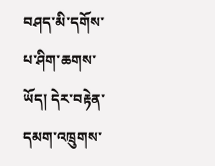བཤད་མི་དགོས་པ་ཤིག་ཆགས་ཡོད། དེར་བརྟེན་དམག་འཁྲུགས་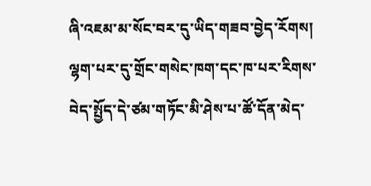ཞི་འཇམ་མ་སོང་བར་དུ་ཡིད་གཟབ་བྱེད་རོགས། ལྷག་པར་དུ་གྲོང་གསེང་ཁག་དང་ཁ་པར་རིགས་བེད་སྤྱོད་དེ་ཙམ་གཏོང་མི་ཤེས་པ་ཚོ་དོན་མེད་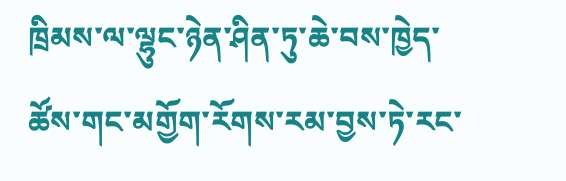ཁྲིམས་ལ་ལྷུང་ཉེན་ཤིན་ཏུ་ཆེ་བས་ཁྱེད་ཚོས་གང་མགྱོག་རོགས་རམ་བྱས་ཏེ་རང་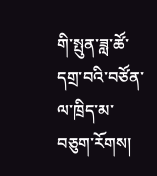གི་སྤུན་ཟླ་ཚོ་དགྲ་བའི་བཙོན་ལ་ཁྲིད་མ་བཅུག་རོགས།